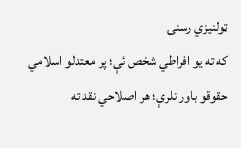ټولنيزي رسنۍ
که ته یو افراطي شخص ئې؛ پر معتدلو اسلامي حقوقو باور نلرې؛ هر اصلاحي نقد ته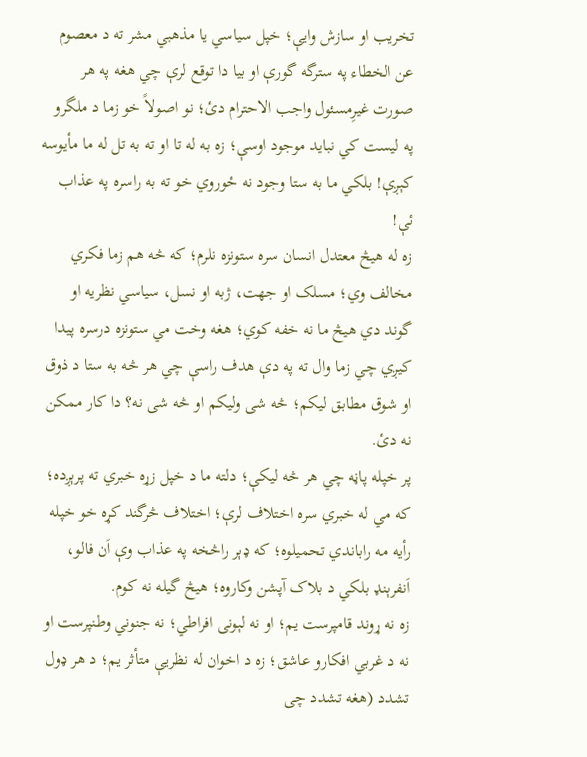تخریب او سازش وايې؛ خپل سیاسي یا مذهبي مشر ته د معصوم عن الخطاء په سترگه گورې او بیا دا توقع لرې چي هغه په هر صورت غیرِمسئول واجب الاحترام دئ؛ نو اصولاً خو زما د ملگرو په لیست کي نباید موجود اوسې؛ زه به له تا او ته به تل له ما مأیوسه کېږې! بلکي ما به ستا وجود نه ځوروي خو ته به راسره په عذاب ئې!
زه له هیڅ معتدل انسان سره ستونزه نلرم؛ که څه هم زما فکري مخالف وي؛ مسلک او جهت، ژبه او نسل، سیاسي نظریه او گوند دي هیڅ ما نه خفه کوي؛ هغه وخت مي ستونزه درسره پیدا کیږي چي زما وال ته په دې هدف راسې چي هر څه به ستا د ذوق او شوق مطابق لیکم؛ څه شی ولیکم او څه شی نه؟ دا کار ممکن نه دئ.
پر خپله پاڼه چي هر څه لیکې؛ دلته ما د خپل زړه خبري ته پرېږده؛ که مي له خبري سره اختلاف لرې؛ اختلاف څرگند کړه خو خپله رأیه مه راباندي تحمیلوه؛ که ډېر راڅخه په عذاب وې اَن فالو، اَنفرېنډ بلکي د بلاک آپشن وکاروه؛ هیڅ گیله نه کوم.
زه نه ړوند قامپرست یم؛ او نه لېونی افراطي؛ نه جنوني وطنپرست او نه د غربي افکارو عاشق؛ زه د اخوان له نظریې متأثر یم؛ د هر ډول تشدد (هغه تشدد چی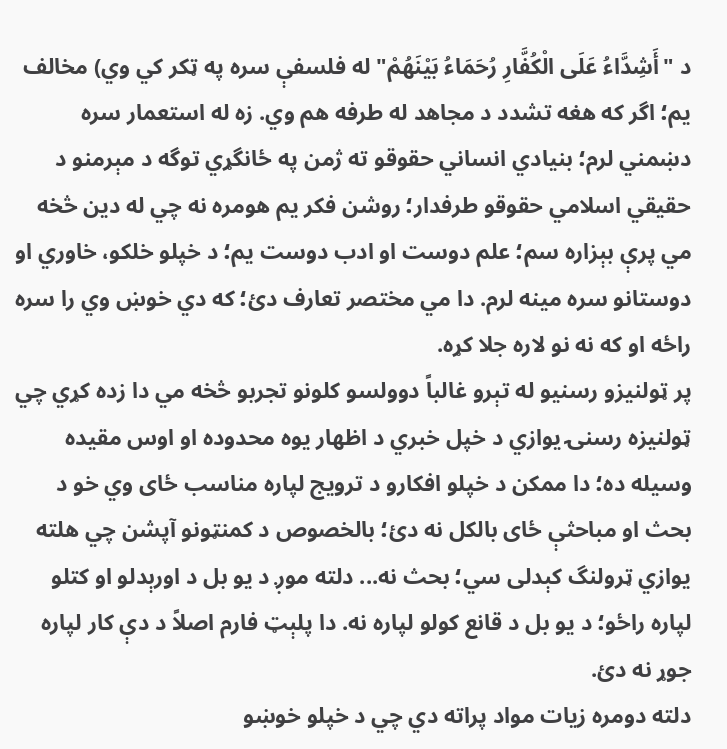د "أَشِدَّاءُ عَلَى الْكُفَّارِ رُحَمَاءُ بَيْنَهُمْ" له فلسفې سره په ټکر کي وي) مخالف یم؛ اگر که هغه تشدد د مجاهد له طرفه هم وي. زه له استعمار سره دښمني لرم؛ بنیادي انساني حقوقو ته ژمن په ځانگړي توگه د مېرمنو د حقیقي اسلامي حقوقو طرفدار؛ روشن فکر یم هومره نه چي له دین څخه مي پرې بېزاره سم؛ علم دوست او ادب دوست یم؛ د خپلو خلکو، خاوري او دوستانو سره مینه لرم. دا مي مختصر تعارف دئ؛ که دي خوښ وي را سره راځه او که نه نو لاره جلا کړه.
پر ټولنیزو رسنیو له تېرو غالباً دوولسو کلونو تجربو څخه مي دا زده کړي چي ټولنیزه رسنۍ یوازي د خپل خبري د اظهار یوه محدوده او اوس مقیده وسیله ده؛ دا ممکن د خپلو افکارو د ترویج لپاره مناسب ځای وي خو د بحث او مباحثې ځای بالکل نه دئ؛ بالخصوص د کمنټونو آپشن چي هلته یوازي ټرولنگ کېدلی سي؛ بحث نه... دلته موږ د یو بل د اورېدلو او کتلو لپاره راځو؛ د یو بل د قانع کولو لپاره نه. دا پلېټ فارم اصلاً د دې کار لپاره جوړ نه دئ.
دلته دومره زیات مواد پراته دي چي د خپلو خوښو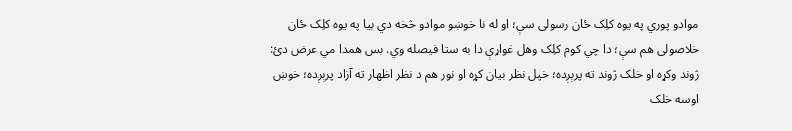موادو پوري په یوه کلِک ځان رسولی سې؛ او له نا خوښو موادو څخه دي بیا په یوه کلِک ځان خلاصولی هم سې؛ دا چي کوم کلِک وهل غواړې دا به ستا فیصله وي. بس همدا مي عرض دئ:
ژوند وکړه او خلک ژوند ته پرېږده؛ خپل نظر بیان کړه او نور هم د نظر اظهار ته آزاد پرېږده؛ خوښ اوسه خلک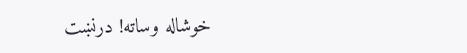خوشاله وساته! درنښت